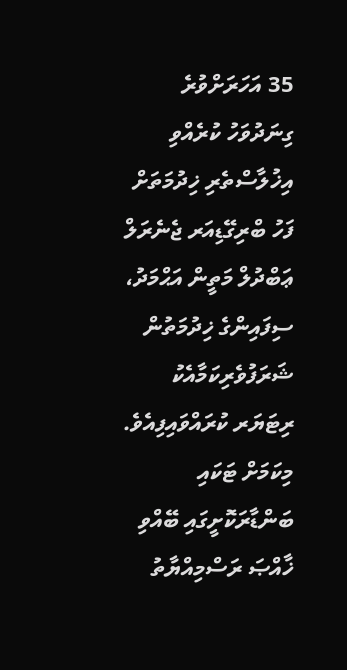35 އަހަރަށްވުރެ ގިނަދުވަހު ކުރެއްވި އިޚުލާސްތެރި ޚިދުމަތަށް ފަހު ބްރިގޭޑިއަރ ޖެނެރަލް ޢަބްދުލް މަތީން އަޙްމަދު، ސިފައިންގެ ޚިދުމަތުން ޝަރަފުވެރިކަމާއެކު ރިޓަޔަރ ކުރައްވައިފިއެވެ.
މިކަމަށް ޓަކައި ބަންޑާރަކޮށީގައި ބޭއްވި ޚާއްޞަ ރަސްމިއްޔާތު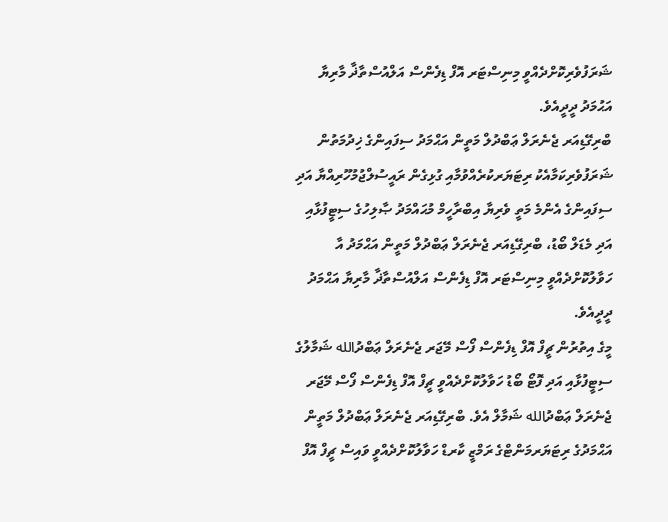ޝަރަފުވެރިކޮށްދެއްވީ މިނިސްޓަރ އޮފް ޑިފެންސް އަލްއުސްތާޛާ މާރިޔާ އަޙުމަދު ދީދީއެވެ.
ބްރިގޭޑިއަރ ޖެނެރަލް ޢަބްދުލް މަތީން އަޙްމަދު ސިފައިންގެ ޚިދުމަތުން ޝަރަފުވެރިކަމާއެކު ރިޓަޔަރކުރެއްވުމާއި ގުޅިގެން ރައީސުލްޖުމުހޫރިއްޔާ އަދި ސިފައިންގެ އެންމެ މަތީ ވެރިޔާ އިބްރާހީމް މުޙައްމަދު ޞާލިހުގެ ސިޓީފުޅާއި އަދި މެޑަލް ބޯޑު، ބްރިގޭޑިއަރ ޖެނެރަލް ޢަބްދުލް މަތީން އަޙްމަދު އާ ހަވާލުކޮށްދެއްވީ މިނިސްޓަރ އޮފް ޑިފެންސް އަލްއުސްތާޛާ މާރިޔާ އަޙްމަދު ދީދީއެވެ.
މީގެ އިތުރުން ޗީފް އޮފް ޑިފެންސް ފޯސް މޭޖަރ ޖެނެރަލް ޢަބްދުالله ޝަމާލުގެ ސިޓީފުޅާއި އަދި ފޮޓޯ ބޯޑު ހަވާލުކޮށްދެއްވީ ޗީފް އޮފް ޑިފެންސް ފޯސް މޭޖަރ ޖެނެރަލް ޢަބްދުالله ޝަމާލް އެވެ. ބްރިގޭޑިއަރ ޖެނެރަލް ޢަބްދުލް މަތީން އަޙްމަދުގެ ރިޓަޔަރމަންޓްގެ ރަމްޒީ ކާރޑް ހަވާލުކޮށްދެއްވީ ވައިސް ޗީފް އޮފް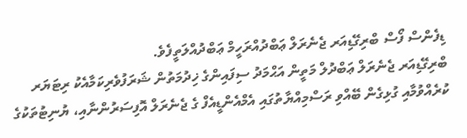ޑިފެންސް ފޯސް ބްރިގޭޑިއަރ ޖެނެރަލް ޢަބްދުއްރަހީމް ޢަބްދުއްލަތީފެވެ.
ބްރިގޭޑިއަރ ޖެނެރަލް ޢަބްދުލް މަތީން އަޙްމަދު ސިފައިންގެ ޚިދުމަތުން ޝަރަފުވެރިކަމާއެކު ރިޓަޔަރ ކުރެއްވުމާއި ގުޅިގެން ބޭއްވި ރަސްމިއްޔާތުގައި އެމްއެންޑީއެފް ގެ ޖެނެރަލް އޮފިސަރުންނާއި، ޔުނިޓުތަކުގެ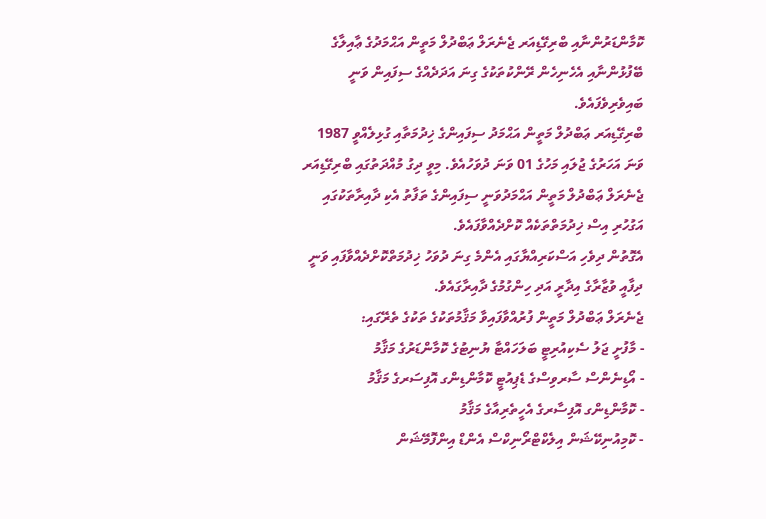ކޮމާންޑަރުންނާއި ބްރިގޭޑިއަރ ޖެނެރަލް ޢަބްދުލް މަތީން އަޙްމަދުގެ ޢާއިލާގެ ބޭފުޅުންނާއި އެހެނިހެން ރޭންކުތަކުގެ ގިނަ އަދަދެއްގެ ސިފައިން ވަނީ ބައިވެރިވެފައެވެ.
ބްރިގޭޑިއަރ ޢަބްދުލް މަތީން އަޙްމަދު ސިފައިންގެ ޚިދުމަތާއި ގުޅިލެއްވީ 1987 ވަނަ އަހަރުގެ ޖުލައި މަހުގެ 01 ވަނަ ދުވަހުއެވެ. މިވީ ދިގު މުއްދަތުގައި ބްރިގޭޑިއަރ ޖެނެރަލް ޢަބްދުލް މަތީން އަޙްމަދުވަނީ ސިފައިންގެ ތަފާތު އެކި ދާއިރާތަކުގައި އަގުހުރި އިސް ޚިދުމަތްތަކެއް ކޮށްދެއްވާފައެވެ.
އެގޮތުން ދިވެހި އަސްކަރިއްޔާގައި އެންމެ ގިނަ ދުވަހު ޚިދުމަތްކޮށްދެއްވާފައި ވަނީ ދިފާއީ ވުޒާރާގެ އިދާރީ އަދި ހިންގުމުގެ ދާއިރާގައެވެ.
ޖެނެރަލް ޢަބްދުލް މަތީން ފުރުއްވާފައިވާ މަޤާމުތަކުގެ ތަކުގެ ތެރޭގައި:
- މާފުށީ ޖަލު ސެކިއުރިޓީ ބަލަހައްޓާ ޔުނިޓުގެ ކޮމާންޑަރުގެ މަޤާމު
- އޯޑިނެންސް ސާރވިސްގެ ޑެޕިއުޓީ ކޮމާންޑިންގ އޮފިސަރގެ މަޤާމު
- ކޮމާންޑިންގ އޮފިސާރގެ އެހީތެރިއާގެ މަޤާމު
- ކޮމިއުނިކޭޝަން އިލެކްޓްރޯނިކްސް އެންޑް އިންފޮމޭޝަން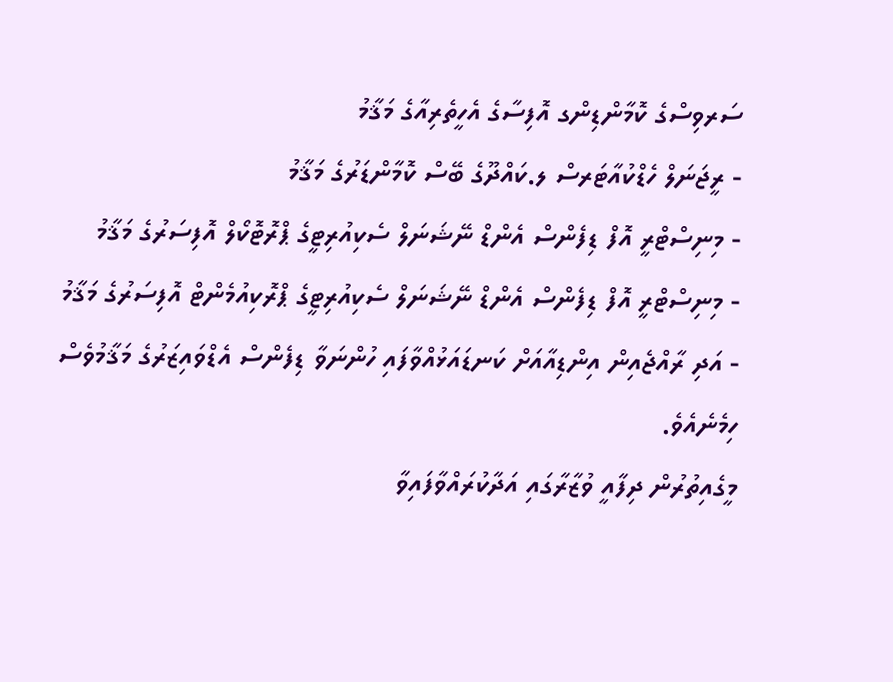ސަރވިސްގެ ކޮމާންޑިންގ އޮފިސާގެ އެހީތެރިއާގެ މަޤާމު
- ރީޖަނަލް ހެޑްކުއާޓަރސް ލ.ކައްދޫގެ ބޭސް ކޮމާންޑަރުގެ މަޤާމު
- މިނިސްޓްރީ އޮފް ޑިފެންސް އެންޑް ނޭޝަނަލް ސެކިއުރިޓީގެ ޕްރޮޓޮކޯލް އޮފިސަރުގެ މަޤާމު
- މިނިސްޓްރީ އޮފް ޑިފެންސް އެންޑް ނޭޝަނަލް ސެކިއުރިޓީގެ ޕްރޮކިއުމެންޓް އޮފިސަރުގެ މަޤާމު
- އަދި ރާއްޖެއިން އިންޑިއާއަށް ކަނޑައަޅުއްވާފައި ހުންނަވާ ޑިފެންސް އެޑްވައިޒަރުގެ މަޤާމުވެސް ހިމެނެއެވެ.
މީގެއިތުރުން ދިފާއީ ވުޒާރާގައި އަދާކުރައްވާފައިވާ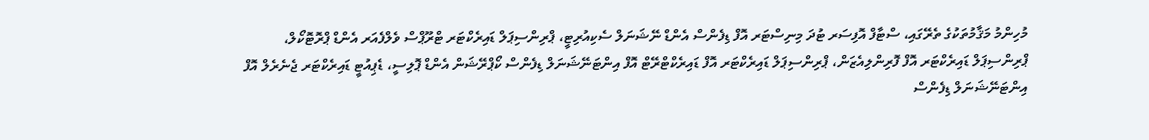މުހިންމު މަޤާމުތަކުގެ ތެރޭގައި، ސްޓާފް އޮފިސަރ ޓުދަ މިނިސްޓަރ އޮފް ޑިފެންސް އެންޑް ނޭޝަނަލް ސެކިއުރިޓީ، ޕްރިންސިޕަލް ޑައިރެކްޓަރ ޓްރޫޕްސް ވެލްފެއަރ އެންޑް ޕްރޮޓޮކޯލް، ޕްރިންސިޕަލް ޑައިރެކްޓަރ އޮފް ފޮރިންލިއެޒަން، ޕްރިންސިޕަލް ޑައިރެކްޓަރ އޮފް ޑައިރެކްޓްރޭޓް އޮފް އިންޓަނޭޝަނަލް ޑިފެންސް ކޯޕްރޭޝަން އެންޑް ޕޮލިސީ، ޑެޕިއުޓީ ޑައިރެކްޓަރ ޖެނެރެލް އޮފް އިންޓަނޭޝަނަލް ޑިފެންސް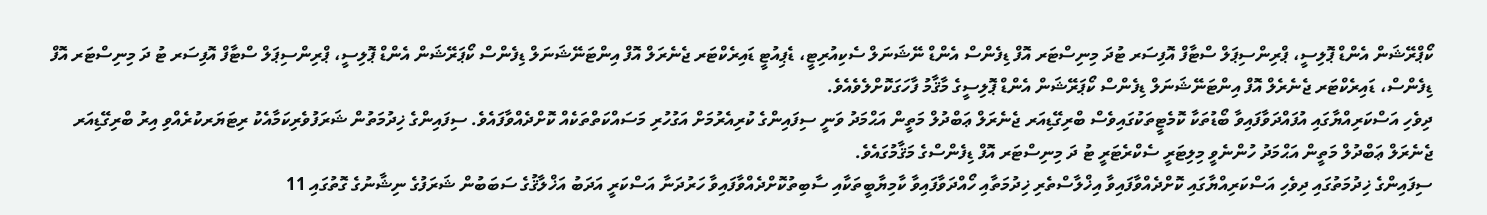ކޯޕްރޭޝަން އެންޑް ޕޮލިސީ، ޕްރިންސިޕަލް ސްޓާފް އޮފިސަރ ޓުދަ މިނިސްޓަރ އޮފް ޑިފެންސް އެންޑް ނޭޝަނަލް ސެކިއުރިޓީ، ޑެޕިއުޓީ ޑައިރެކްޓަރ ޖެނެރަލް އޮފް އިންޓަނޭޝަނަލް ޑިފެންސް ކޯޕަރޭޝަން އެންޑް ޕޮލިސީ، ޕްރިންސިޕަލް ސްޓާފް އޮފިސަރ ޓު ދަ މިނިސްޓަރ އޮފް ޑިފެންސް، ޑައިރެކްޓަރ ޖެނެރެލް އޮފް އިންޓަނޭޝަނަލް ޑިފެންސް ކޯޕަރޭޝަން އެންޑް ޕޮލިސީގެ މާޤާމު ފާހަގަކޮށްލެވެއެވެ.
ދިވެހި އަސްކަރިއްޔާގައި އުފައްދަވާފައިވާ ބޯޑުތަކާ ކޮމެޓީތަކުގައިވެސް ބްރިގޭޑިއަރ ޖެނެރަލް ޢަބްދުލް މަތީން އަޙްމަދު ވަނީ ސިފައިންގެ ކުރިއެރުމަށް އަގުހުރި މަސައްކަތްތަކެއް ކޮށްދެއްވާފައެވެ. ސިފައިންގެ ޚިދުމަތުން ޝަރަފުވެރިކަމާއެކު ރިޓަޔަރކުރެއްވި އިރު ބްރިގޭޑިއަރ ޖެނެރަލް ޢަބްދުލް މަތީން އަޙްމަދު ހުންނެވީ މިލިޓަރީ ސެކްރެޓަރީ ޓު ދަ މިނިސްޓަރ އޮފް ޑިފެންސްގެ މަޤާމުގައެވެ.
ސިފައިންގެ ޚިދުމަތުގައި ދިވެހި އަސްކަރިއްޔާގައި ކޮށްދެއްވާފައިވާ އިޚްލާސްތެރި ޚިދުމަތާއި ހޯއްދަވާފައިވާ ކާމިޔާބީތަކާއި ސާބިތުކޮށްދެއްވާފައިވާ ހަރުދަނާ އަސްކަރީ އަދަބު އަޚްލާޤުގެ ސަބަބުން ޝަރަފުގެ ނިޝާނުގެ ގޮތުގައި 11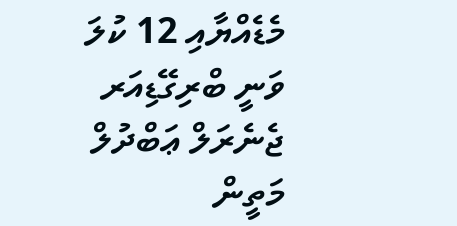މެޑެއްޔާއި 12 ކުލަ ވަނީ ބްރިގޭޑިއަރ ޖެނެރަލް ޢަބްދުލް މަތީން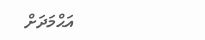އަޙްމަދަށް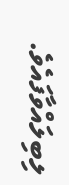ލިބިލައްވާފައެވެ.